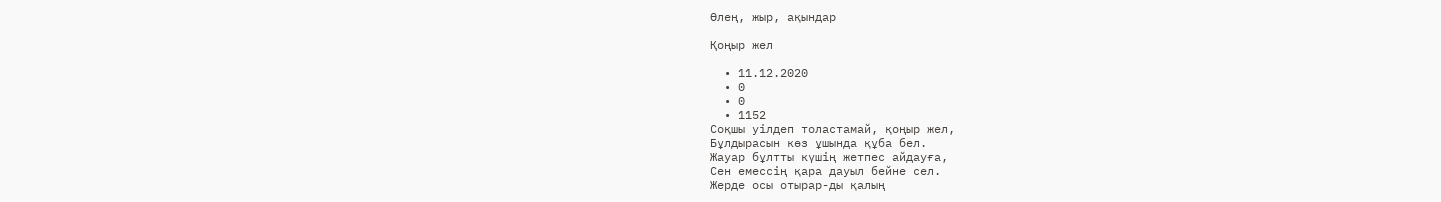Өлең, жыр, ақындар

Қоңыр жел

  • 11.12.2020
  • 0
  • 0
  • 1152
Соқшы уілдеп толастамай, қоңыр жел,
Бұлдырасын көз ұшында құба бел.
Жауар бұлтты күшің жетпес айдауға,
Сен емессің қара дауыл бейне сел.
Жерде осы отырар-ды қалың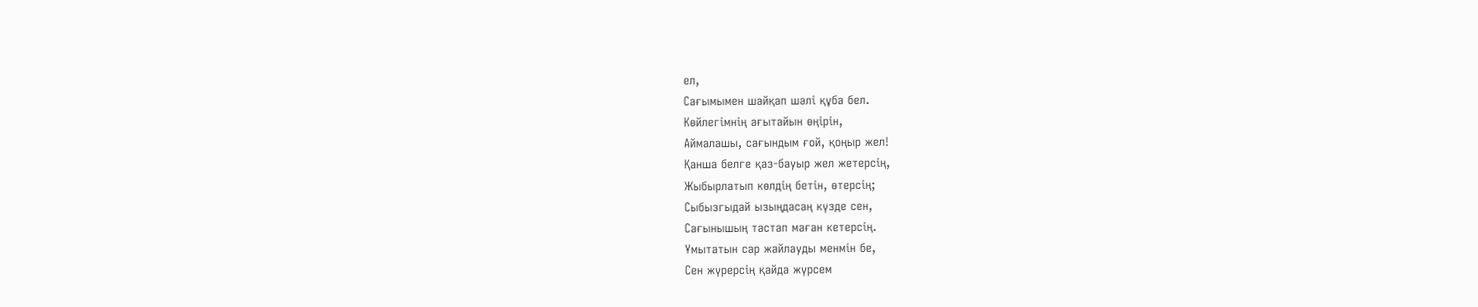ел,
Сағымымен шайқап шәлі құба бел.
Көйлегімнің ағытайын өңірін,
Аймалашы, сағындым ғой, қоңыр жел!
Қанша белге қаз-бауыр жел жетерсің,
Жыбырлатып көлдің бетін, өтерсің;
Сыбызгыдай ызыңдасаң күзде сен,
Сағынышың тастап маған кетерсің.
Ұмытатын сар жайлауды менмін бе,
Сен жүрерсің қайда жүрсем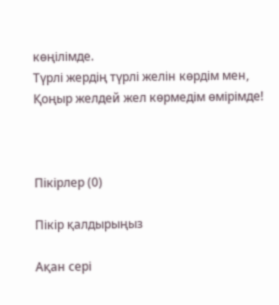көңілімде.
Түрлі жердің түрлі желін көрдім мен,
Қоңыр желдей жел көрмедім өмірімде!



Пікірлер (0)

Пікір қалдырыңыз

Ақан сері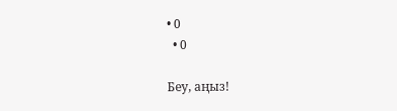• 0
  • 0

Беу, аңыз!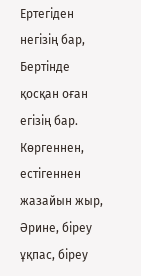Ертегіден негізің бар,
Бертінде қосқан оған егізің бар.
Көргеннен, естігеннен жазайын жыр,
Әрине, біреу ұқпас, біреу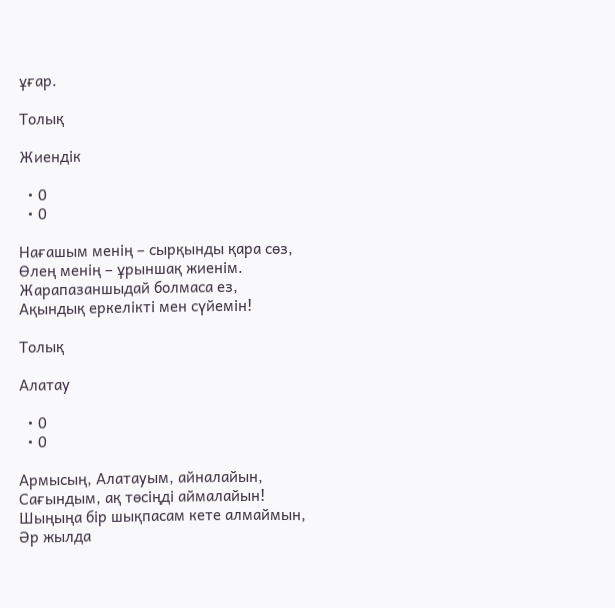ұғар.

Толық

Жиендік

  • 0
  • 0

Нағашым менің – сырқынды қара сөз,
Өлең менің – ұрыншақ жиенім.
Жарапазаншыдай болмаса ез,
Ақындық еркелікті мен сүйемін!

Толық

Алатау

  • 0
  • 0

Армысың, Алатауым, айналайын,
Сағындым, ақ төсіңді аймалайын!
Шыңыңа бір шықпасам кете алмаймын,
Әр жылда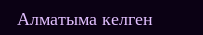Алматыма келген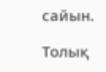сайын.

Толық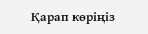Қарап көріңіз